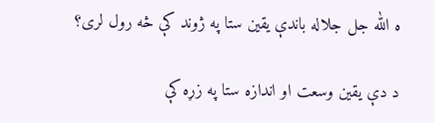ه الله جل جلاله باندې يقين ستا په ژوند كې څه رول لری؟

د دې يقين وسعت او اندازه ستا په زړه كې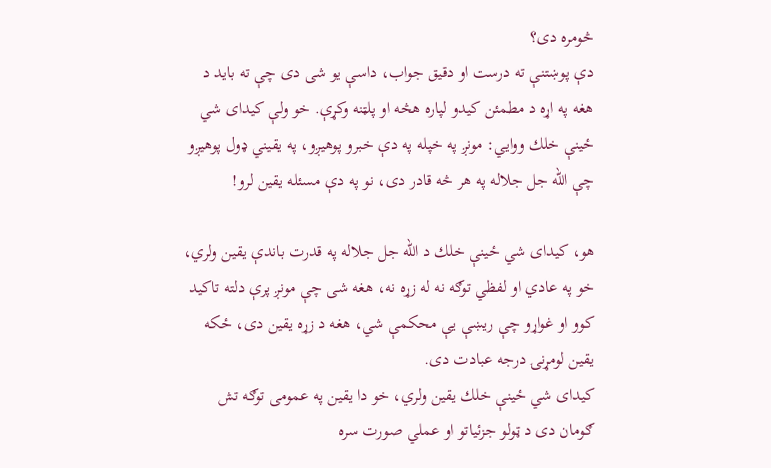څومره دی؟
دې پوښتنې ته درست او دقيق جواب، داسې يو شى دى چې ته بايد د هغه په اړه د مطمئن كيدو لپاره هڅه او پلټنه وكړې. خو ولې كيداى شي ځينې خلك ووايي: مونږ په خپله په دې خبرو پوهيږو، په يقيني ډول پوهيږو چې الله جل جلاله په هر څه قادر دى، نو په دې مسئله يقين لرو!

هو، كيداى شي ځينې خلك د الله جل جلاله په قدرت باندې يقين ولري، خو په عادي او لفظي توګه نه له زړه نه، هغه شى چې مونږ پرې دلته تاكيد كوو او غواړو چې ريښې يې محكمې شي، هغه د زړه يقين دى، ځكه يقين لومړنۍ درجه عبادت دى.
كيداى شي ځينې خلك يقين ولري، خو دا يقين په عمومی توګه تش ګومان دى د ټولو جزئياتو او عملي صورت سره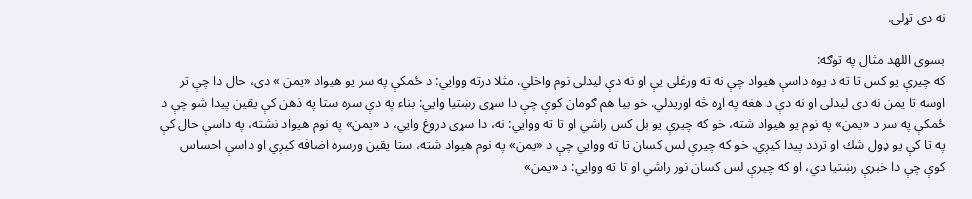نه دى تړلى.

بسوی اللهد مثال په توګه:
كه چيرې يو كس تا ته د يوه داسې هيواد چې نه ته ورغلى يې او نه دې ليدلى نوم واخلي. مثلا درته ووايي: د ځمكې په سر يو هيواد «يمن » دى، حال دا چې تر اوسه تا يمن نه دى ليدلى او نه دې د هغه په اړه څه اوريدلي. خو بيا هم ګومان كوې چې دا سړى رښتيا وايي: بناء په دې سره ستا په ذهن كې يقين پيدا شو چې د ځمكې په سر د «يمن» په نوم يو هيواد شته، خو كه چيرې يو بل كس راشي او تا ته ووايي: نه، دا سړى دروغ وايي، د «يمن» په نوم هيواد نشته، په داسې حال كې په تا كې يو ډول شك او تردد پيدا كيږي. خو كه چيرې لس كسان تا ته ووايي چې د «يمن» په نوم هيواد شته، ستا يقين ورسره اضافه كيږي او داسې احساس كوې چې دا خبرې رښتيا دي، او كه چيرې لس كسان نور راشي او تا ته ووايي: د «يمن»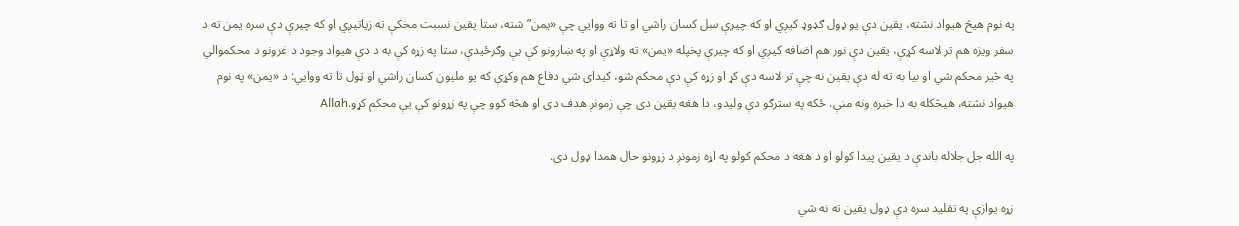په نوم هيڅ هيواد نشته، يقين دې يو ډول ګډوډ كيږي او كه چيرې سل كسان راشي او تا ته ووايي چې «يمن” شته، ستا يقين نسبت مخكې ته زياتيږي او كه چيرې دې سره يمن ته د سفر ويزه هم تر لاسه كړې، يقين دې نور هم اضافه كيږي او كه چيرې پخپله «يمن» ته ولاړې او په ښارونو كې يې وګرځيدې، ستا په زړه كې به د دې هيواد وجود د غرونو د محكموالي په څير محكم شي او بيا به ته له دې يقين نه چې تر لاسه دې كړ او زړه كې دې محكم شو، كيداى شي دفاع هم وكړې كه يو مليون كسان راشي او ټول تا ته ووايي: د «يمن» په نوم هيواد نشته، هيڅكله به دا خبره ونه منې. ځکه په سترګو دې وليدو، دا هغه يقين دى چې زمونږ هدف دى او هڅه كوو چې په زړونو كې يې محكم كړو.Allah

په الله جل جلاله باندې د يقين پيدا كولو او د هغه د محكم كولو په اړه زمونږ د زړونو حال همدا ډول دى.

زړه يوازې په تقليد سره دې ډول يقين ته نه شي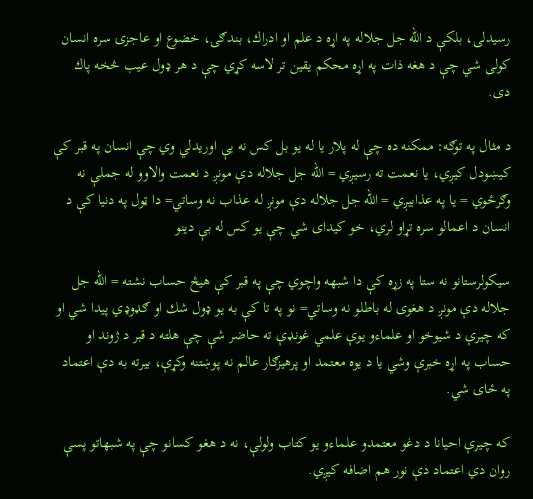رسيدلى، بلكې د الله جل جلاله په اړه د علم او ادراك، بندګۍ، خضوع او عاجزۍ سره انسان كولى شي چې د هغه ذات په اړه محكم يقين تر لاسه كړي چې د هر ډول عيب څخه پاك دى.

د مثال په توګه: ممكنه ده چې له پلار يا له يو بل كس نه يې اوريدلي وي چې انسان په قبر كې كيښودل كيږي، يا نعمت ته رسيږي = الله جل جلاله دې مونږ د نعمت والاوو له جملې نه وګرځوي = يا په عذابيږي = الله جل جلاله دې مونږ له عذاب نه وساتي= دا ټول په دنيا كې د انسان د اعمالو سره تړاو لري، خو كيداى شي چې يو كس له بې دينو

سيكولرستانو نه ستا په زړه كې دا شبهه واچوي چې په قبر كې هيڅ حساب نشته = الله جل جلاله دې مونږ د هغوى له باطلو نه وساتي= نو په تا كې به يو ډول شك او ګډوډي پيدا شي او كه چيرې د شيوخو او علماءو يوې علمي غونډې ته حاضر شې چې هلته د قبر د ژوند او حساب په اړه خبرې وشي يا د يوه معتمد او پرهيزګار عالم نه پوښتنه وكړې، بيرته به دې اعتماد په ځاى شي.

كه چيرې احيانا د دغو معتمدو علماءو يو كتاب ولولې، نه د هغو كسانو چې په شبهاتو پسې روان دي اعتماد دې نور هم اضافه كيږي.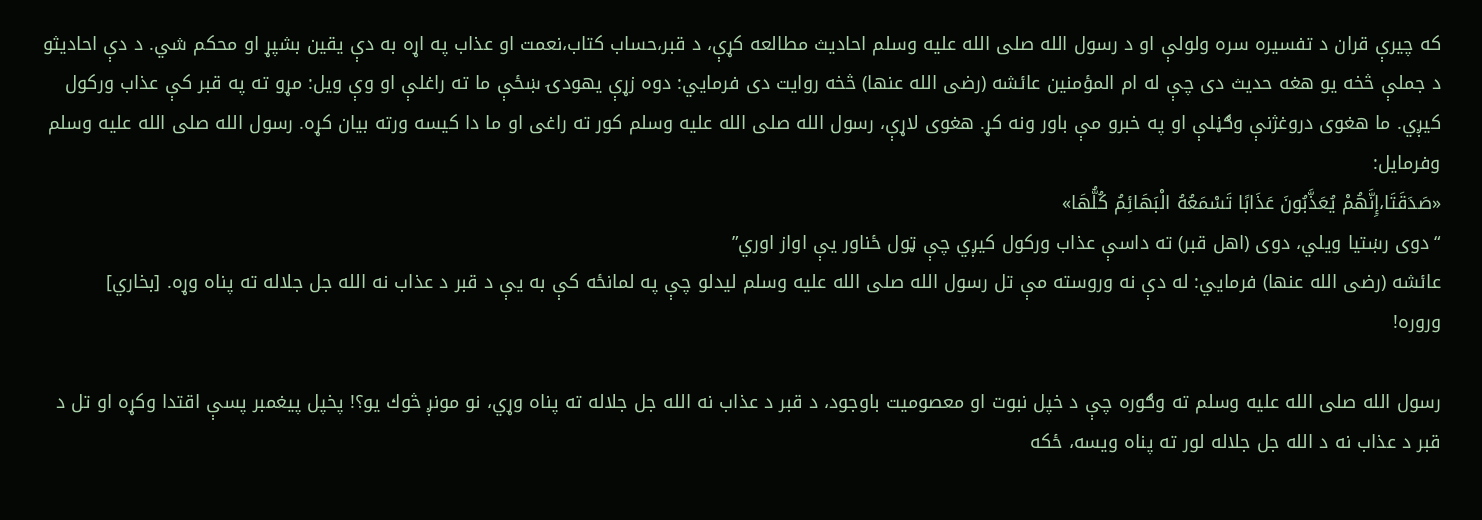كه چيرې قران د تفسيره سره ولولې او د رسول الله صلی الله عليه وسلم احاديث مطالعه كړې، د قبر،حساب كتاب،نعمت او عذاب په اړه به دې يقين بشپړ او محكم شي. د دې احاديثو د جملې څخه يو هغه حديث دى چې له ام المؤمنين عائشه (رضی الله عنها) څخه روايت دى فرمايي: دوه زړې يهودۍ ښځې ما ته راغلې او وې ويل: مړو ته په قبر كې عذاب وركول كيږي. ما هغوى دروغژنې وګڼلې او په خبرو مې باور ونه كړ. هغوى لاړې، رسول الله صلی الله عليه وسلم كور ته راغى او ما دا كيسه ورته بيان كړه. رسول الله صلی الله عليه وسلم وفرمايل:
«صَدَقَتَا،إِنَّهُمْ يُعَذَّبُونَ عَذَابًا تَسْمَعُهُ الْبَهَائِمُ كُلُّهَا»
“دوى رښتيا ويلي، دوى (اهل قبر) ته داسې عذاب وركول كيږي چې ټول ځناور يې اواز اوري”
عائشه (رضی الله عنها) فرمايي: له دې نه وروسته مې تل رسول الله صلی الله عليه وسلم ليدلو چې په لمانځه كې به يې د قبر د عذاب نه الله جل جلاله ته پناه وړه. [بخاري]
وروره!

رسول الله صلی الله عليه وسلم ته وګوره چې د خپل نبوت او معصوميت باوجود، د قبر د عذاب نه الله جل جلاله ته پناه وړي، نو مونږ څوك يو؟! پخپل پيغمبر پسې اقتدا وكړه او تل د قبر د عذاب نه د الله جل جلاله لور ته پناه ويسه، ځكه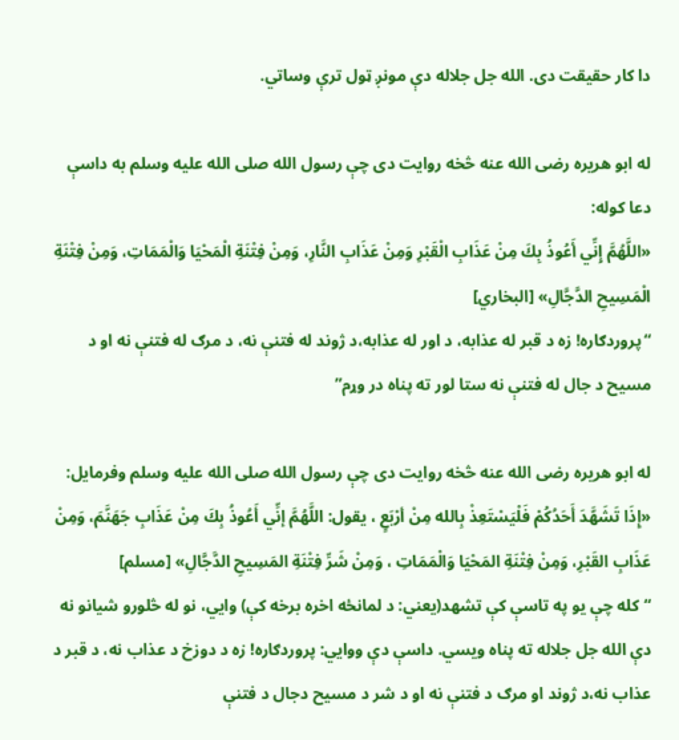دا كار حقيقت دى. الله جل جلاله دې مونږ ټول ترې وساتي.

له ابو هريره رضی الله عنه څخه روايت دى چې رسول الله صلی الله عليه وسلم به داسې دعا كوله:
«اللَّهُمَّ إِنِّي أَعُوذُ بِكَ مِنْ عَذَابِ الْقَبْرِ وَمِنْ عَذَابِ النَّارِ، وَمِنْ فِتْنَةِ الْمَحْيَا وَالْمَمَاتِ، وَمِنْ فِتْنَةِ الْمَسِيحِ الدَّجَّالِ» [البخاري]
“پروردګاره! زه د قبر له عذابه، د اور له عذابه،د ژوند له فتنې نه، د مرګ له فتنې نه او د مسيح د جال له فتنې نه ستا لور ته پناه در وړم”

له ابو هريره رضی الله عنه څخه روايت دى چې رسول الله صلی الله عليه وسلم وفرمايل:
«إِذَا تَشَهَّدَ أَحَدُكُمْ فَلْيَسْتَعِذْ بِالله مِنْ أرْبَعٍ ، يقول: اللَّهُمَّ إنِّي أَعُوذُ بِكَ مِنْ عَذَابِ جَهَنَّمَ، وَمِنْ عَذَابِ القَبْرِ، وَمِنْ فِتْنَةِ المَحْيَا وَالْمَمَاتِ ، وَمِنْ شَرِّ فِتْنَةِ المَسِيحِ الدَّجَّالِ» [مسلم]
“كله چې يو په تاسې كې تشهد(يعني: د لمانځه اخره برخه کې) وايي، نو له څلورو شيانو نه دې الله جل جلاله ته پناه ويسي. داسې دې ووايي: پروردګاره! زه د دوزخ د عذاب نه، د قبر د عذاب نه،د ژوند او مرګ د فتنې نه او د شر د مسيح دجال د فتنې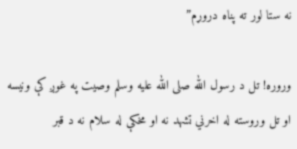نه ستا لور ته پناه دروړم”

وروره! تل د رسول الله صلی الله عليه وسلم وصيت په غوږ كې ونيسه او تل وروسته له اخرني تشهد نه او مخكې له سلام نه د قبر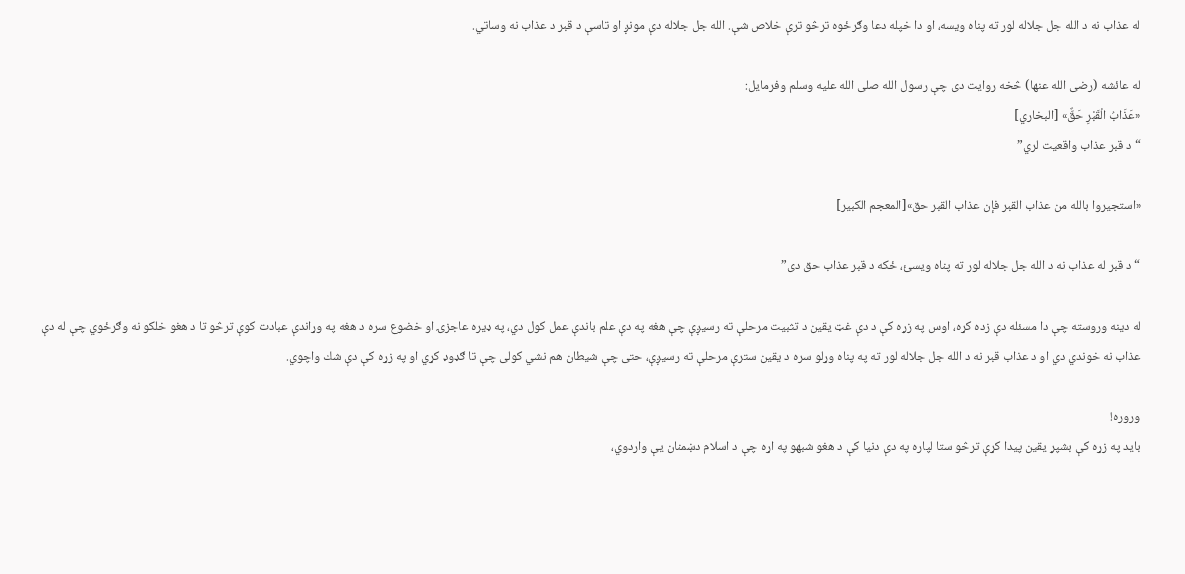له عذاب نه د الله جل جلاله لور ته پناه ويسه، او دا خپله دعا وګرځوه ترڅو ترې خلاص شې. الله جل جلاله دې مونږ او تاسې د قبر د عذاب نه وساتي.

له عائشه (رضی الله عنها) څخه روايت دى چې رسول الله صلی الله عليه وسلم وفرمايل:
«عَذَابُ الْقَبْرِ حَقٌّ» [البخاري]
“د قبر عذاب واقعيت لري”

«استجيروا بالله من عذاب القبر فإن عذاب القبر حق»[المعجم الكبير]

“د قبر له عذاب نه د الله جل جلاله لور ته پناه ويسئ، ځكه د قبر عذاب حق دى”

له دينه وروسته چې دا مسئله دې زده كړه، اوس په زړه كې د دې غټ يقين د تثبيت مرحلې ته رسيږې چې هغه په دې علم باندې عمل كول دي، په ډيره عاجزۍ او خضوع سره د هغه په وړاندې عبادت كوې ترڅو تا د هغو خلكو نه وګرځوي چې له دې عذاب نه خوندي دي او د عذاب قبر نه د الله جل جلاله لور ته په پناه وړلو سره د يقين سترې مرحلې ته رسيږې، حتى چې شيطان هم نشي كولى چې تا ګډوډ كړي او په زړه كې دې شك واچوي.

وروره!
بايد په زړه كې بشپړ يقين پيدا كړې ترڅو ستا لپاره په دې دنيا كې د هغو شبهو په اړه چې د اسلام دښمنان يې واردوي،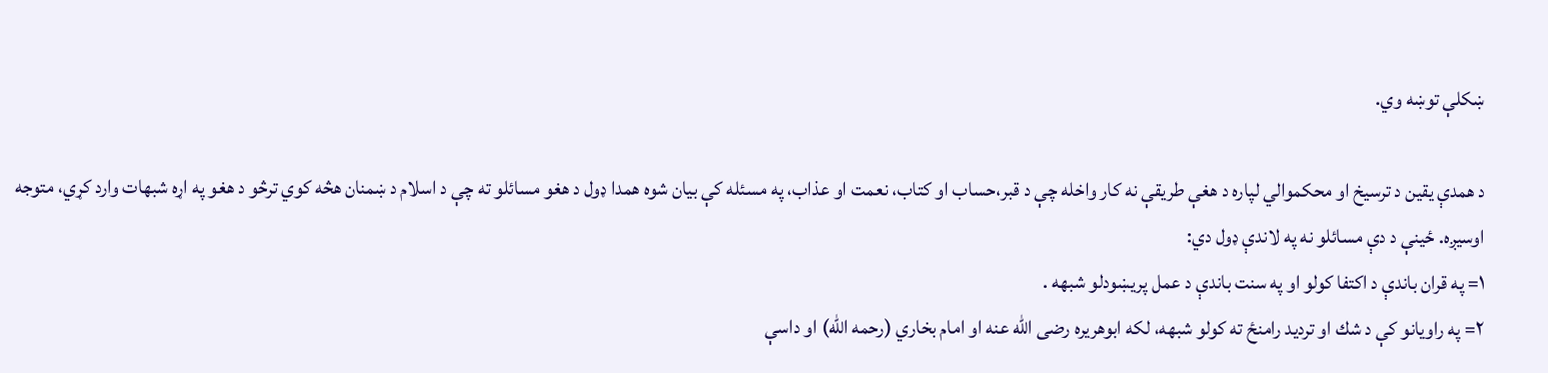ښكلې توښه وي.

د همدې يقين د ترسيخ او محكموالي لپاره د هغې طريقې نه كار واخله چې د قبر،حساب او كتاب، نعمت او عذاب، په مسئله كې بيان شوه همدا ډول د هغو مسائلو ته چې د اسلام د ښمنان هڅه كوي ترڅو د هغو په اړه شبهات وارد كړي، متوجه اوسيږه. ځينې د دې مسائلو نه په لاندې ډول دي:
۱= په قران باندې د اكتفا كولو او په سنت باندې د عمل پريښودلو شبهه .
۲= په راويانو كې د شك او ترديد رامنځ ته كولو شبهه، لكه ابوهريره رضی الله عنه او امام بخاري (رحمه الله) او داسې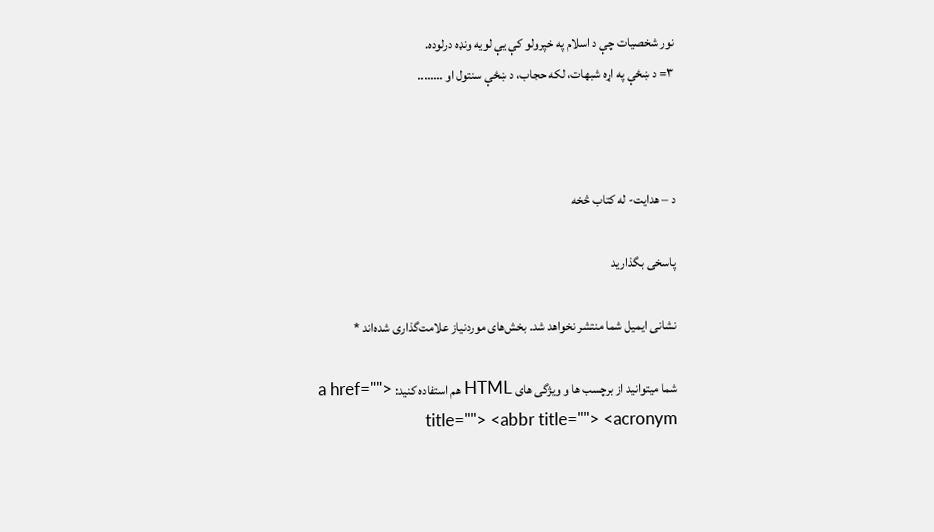نور شخصيات چې د اسلام په خپرولو كې يې لويه ونډه درلوده.
۳= د ښځې په اړه شبهات، لكه حجاب، د ښځې سنتول او ……..



د – هدایت- له کتاب څخه

پاسخی بگذارید

نشانی ایمیل شما منتشر نخواهد شد. بخش‌های موردنیاز علامت‌گذاری شده‌اند *

شما میتوانید از برچسب ها و ویژگی های HTML هم استفاده کنید: <a href="" title=""> <abbr title=""> <acronym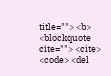title=""> <b> <blockquote cite=""> <cite> <code> <del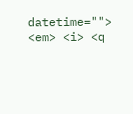datetime=""> <em> <i> <q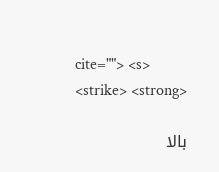cite=""> <s> <strike> <strong>

بالا